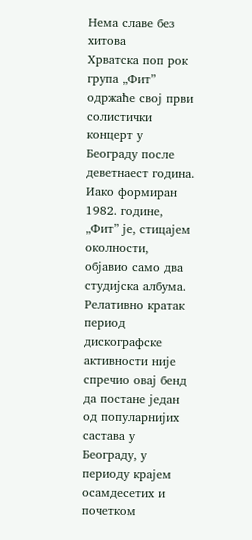Нема славе без хитова
Хрватска поп рок група „Фит” одржаће свој први солистички концерт у Београду после деветнаест година. Иако формиран 1982. године, „Фит” је, стицајем околности, објавио само два студијска албума. Релативно кратак период дискографске активности није спречио овај бенд да постане један од популарнијих састава у Београду, у периоду крајем осамдесетих и почетком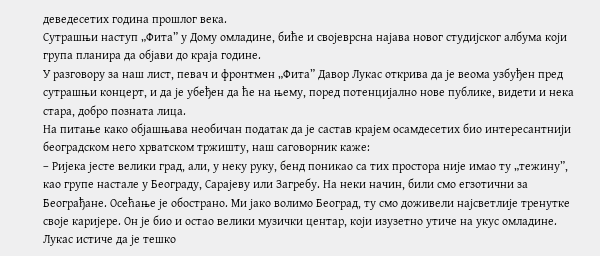деведесетих година прошлог века.
Сутрашњи наступ „Фита” у Дому омладине, биће и својеврсна најава новог студијског албума који група планира да објави до краја године.
У разговору за наш лист, певач и фронтмен „Фита” Давор Лукас открива да је веома узбуђен пред сутрашњи концерт, и да је убеђен да ће на њему, поред потенцијално нове публике, видети и нека стара, добро позната лица.
На питање како објашњава необичан податак да је састав крајем осамдесетих био интересантнији београдском него хрватском тржишту, наш саговорник каже:
– Ријека јесте велики град, али, у неку руку, бенд поникао са тих простора није имао ту „тежину”, као групе настале у Београду, Сарајеву или Загребу. На неки начин, били смо егзотични за Београђане. Осећање је обострано. Ми јако волимо Београд, ту смо доживели најсветлије тренутке своје каријере. Он је био и остао велики музички центар, који изузетно утиче на укус омладине.
Лукас истиче да је тешко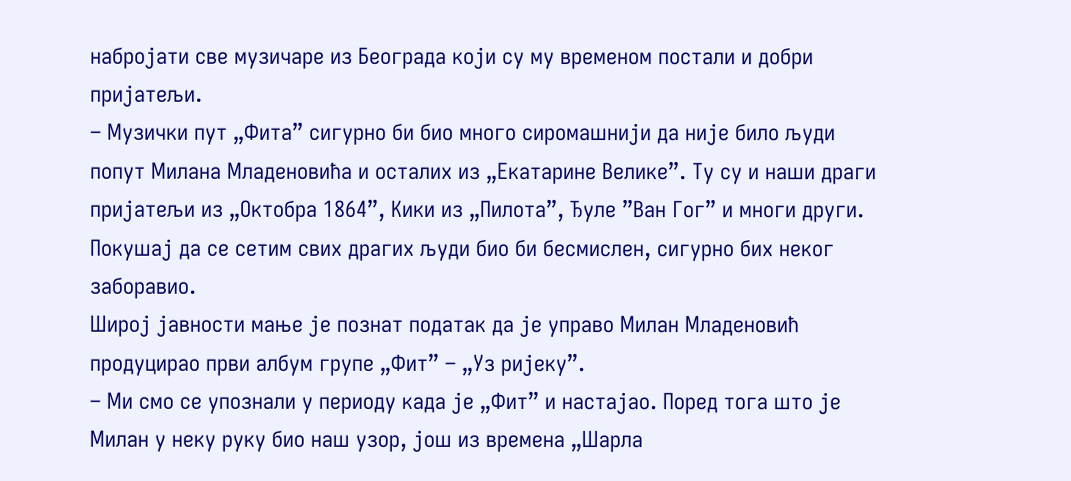набројати све музичаре из Београда који су му временом постали и добри пријатељи.
– Музички пут „Фита” сигурно би био много сиромашнији да није било људи попут Милана Младеновића и осталих из „Екатарине Велике”. Ту су и наши драги пријатељи из „Октобра 1864”, Кики из „Пилота”, Ђуле ”Ван Гог” и многи други. Покушај да се сетим свих драгих људи био би бесмислен, сигурно бих неког заборавио.
Широј јавности мање је познат податак да је управо Милан Младеновић продуцирао први албум групе „Фит” – „Уз ријеку”.
– Ми смо се упознали у периоду када је „Фит” и настајао. Поред тога што је Милан у неку руку био наш узор, још из времена „Шарла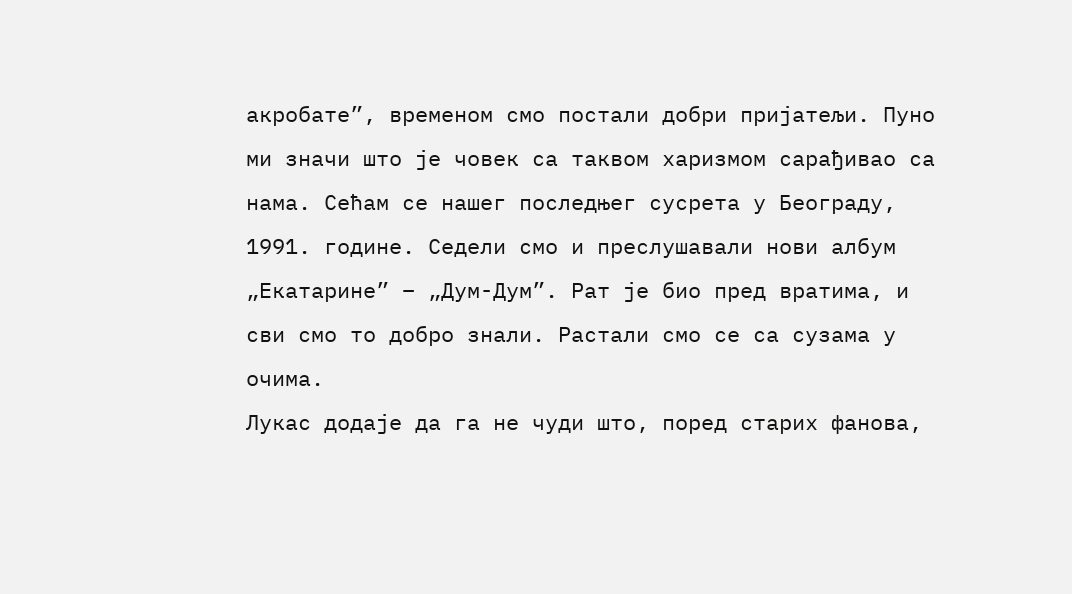акробате”, временом смо постали добри пријатељи. Пуно ми значи што је човек са таквом харизмом сарађивао са нама. Сећам се нашег последњег сусрета у Београду, 1991. године. Седели смо и преслушавали нови албум „Екатарине” – „Дум-Дум”. Рат је био пред вратима, и сви смо то добро знали. Растали смо се са сузама у очима.
Лукас додаје да га не чуди што, поред старих фанова,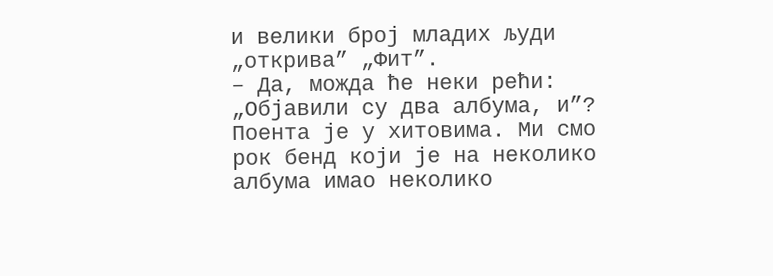и велики број младих људи „открива” „Фит”.
– Да, можда ће неки рећи: „Објавили су два албума, и”? Поента је у хитовима. Ми смо рок бенд који је на неколико албума имао неколико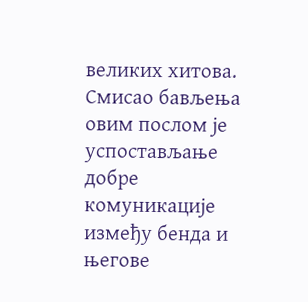великих хитова. Смисао бављења овим послом је успостављање добре комуникације између бенда и његове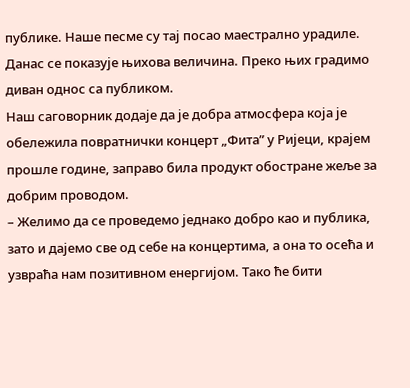публике. Наше песме су тај посао маестрално урадиле. Данас се показује њихова величина. Преко њих градимо диван однос са публиком.
Наш саговорник додаје да је добра атмосфера која је обележила повратнички концерт „Фита” у Ријеци, крајем прошле године, заправо била продукт обостране жеље за добрим проводом.
– Желимо да се проведемо једнако добро као и публика, зато и дајемо све од себе на концертима, а она то осећа и узвраћа нам позитивном енергијом. Тако ће бити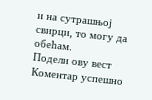и на сутрашњој свирци, то могу да обећам.
Подели ову вест
Комeнтар успeшно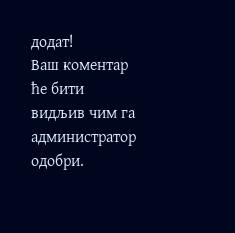додат!
Ваш комeнтар ћe бити видљив чим га администратор одобри.